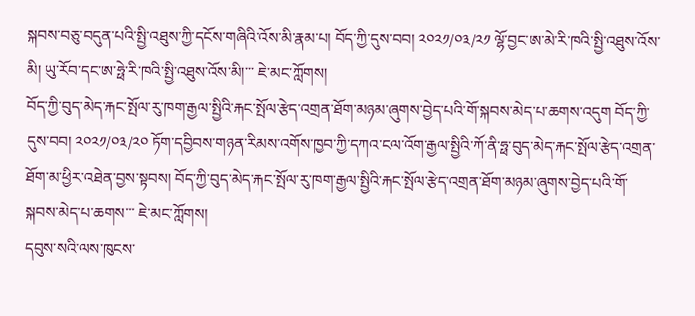སྐབས་བཅུ་བདུན་པའི་སྤྱི་འཐུས་ཀྱི་དངོས་གཞིའི་འོས་མི་རྣམ་པ། བོད་ཀྱི་དུས་བབ། ༢༠༢༡/༠༣/༢༡ ལྷོ་བྱང་ཨ་མེ་རི་ཁའི་སྤྱི་འཐུས་འོས་མི། ཡུ་རོབ་དང་ཨ་ཧྥེ་རི་ཁའི་སྤྱི་འཐུས་འོས་མི།་་་ ཇེ་མང་ཀློགས།
བོད་ཀྱི་བུད་མེད་རྐང་སྤོལ་རུ་ཁག་རྒྱལ་སྤྱིའི་རྐང་སྤོལ་རྩེད་འགྲན་ཐོག་མཉམ་ཞུགས་བྱེད་པའི་གོ་སྐབས་མེད་པ་ཆགས་འདུག བོད་ཀྱི་དུས་བབ། ༢༠༢༡/༠༣/༢༠ ཏོག་དབྱིབས་གཉན་རིམས་འགོས་ཁྱབ་ཀྱི་དཀའ་ངལ་འོག་རྒྱལ་སྤྱིའི་ཀོ་ནི་ཧྥ་བུད་མེད་རྐང་སྤོལ་རྩེད་འགྲན་ཐོག་མ་ཕྱིར་འཐེན་བྱས་སྟབས། བོད་ཀྱི་བུད་མེད་རྐང་སྤོལ་རུ་ཁག་རྒྱལ་སྤྱིའི་རྐང་སྤོལ་རྩེད་འགྲན་ཐོག་མཉམ་ཞུགས་བྱེད་པའི་གོ་སྐབས་མེད་པ་ཆགས་་་ ཇེ་མང་ཀློགས།
དབུས་སའི་ལས་ཁུངས་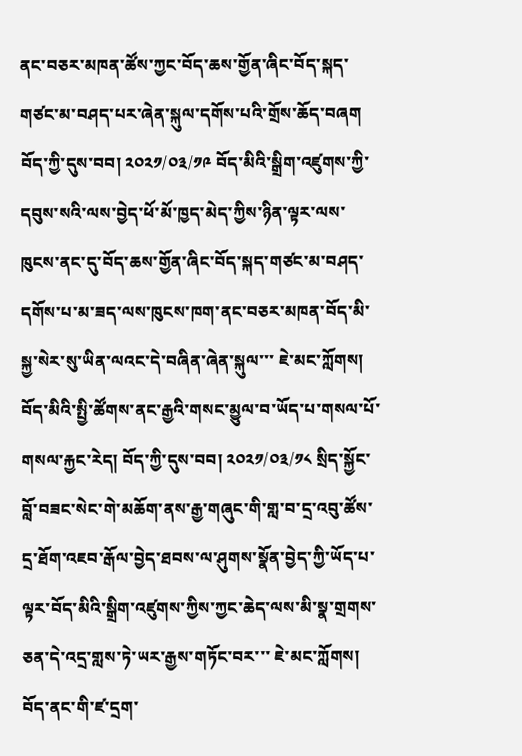ནང་བཅར་མཁན་ཚོས་ཀྱང་བོད་ཆས་གྱོན་ཞིང་བོད་སྐད་གཙང་མ་བཤད་པར་ཞེན་སྐུལ་དགོས་པའི་གྲོས་ཆོད་བཞག བོད་ཀྱི་དུས་བབ། ༢༠༢༡/༠༣/༡༩ བོད་མིའི་སྒྲིག་འཛུགས་ཀྱི་དབུས་སའི་ལས་བྱེད་ཕོ་མོ་ཁྱད་མེད་ཀྱིས་ཉིན་ལྟར་ལས་ཁུངས་ནང་དུ་བོད་ཆས་གྱོན་ཞིང་བོད་སྐད་གཙང་མ་བཤད་དགོས་པ་མ་ཟད་ལས་ཁུངས་ཁག་ནང་བཅར་མཁན་བོད་མི་སྐྱ་སེར་སུ་ཡིན་ལའང་དེ་བཞིན་ཞེན་སྐུལ་་་ ཇེ་མང་ཀློགས།
བོད་མིའི་སྤྱི་ཚོགས་ནང་རྒྱའི་གསང་མྱུལ་བ་ཡོད་པ་གསལ་པོ་གསལ་རྐྱང་རེད། བོད་ཀྱི་དུས་བབ། ༢༠༢༡/༠༣/༡༨ སྲིད་སྐྱོང་བློ་བཟང་སེང་གེ་མཆོག་ནས་རྒྱ་གཞུང་གི་གླ་བ་དྲ་འབུ་ཚོས་དྲ་ཐོག་འཇབ་རྒོལ་བྱེད་ཐབས་ལ་ཤུགས་སྣོན་བྱེད་ཀྱི་ཡོད་པ་ལྟར་བོད་མིའི་སྒྲིག་འཛུགས་ཀྱིས་ཀྱང་ཆེད་ལས་མི་སྣ་གྲགས་ཅན་དེ་འདྲ་གླས་ཏེ་ཡར་རྒྱས་གཏོང་བར་་་ ཇེ་མང་ཀློགས།
བོད་ནང་གི་ཛ་དྲག་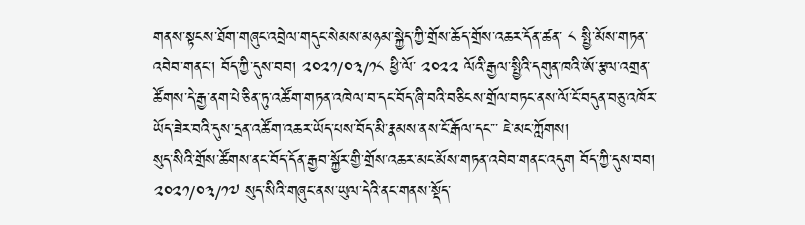གནས་སྟངས་ཐོག་གཞུང་འབྲེལ་གདུང་སེམས་མཉམ་སྐྱེད་ཀྱི་གྲོས་ཆོད་གྲོས་འཆར་དོན་ཚན་ ༨ སྤྱི་མོས་གཏན་འབེབ་གནང་། བོད་ཀྱི་དུས་བབ། ༢༠༢༡/༠༣/༡༨ ཕྱི་ལོ་ ༢༠༢༢ ལོའི་རྒྱལ་སྤྱིའི་དགུན་ཁའི་ཨོ་རྩལ་འགྲན་ཚོགས་དེ་རྒྱ་ནག་པེ་ཅིན་ཏུ་འཚོག་གཏན་འཁེལ་བ་དང་བོད་ཞི་བའི་བཅིངས་གྲོལ་བཏང་ནས་ལོ་ངོ་བདུན་བཅུ་འཁོར་ཡོད་ཟེར་བའི་དུས་དྲན་འཚོག་འཆར་ཡོད་པས་བོད་མི་རྣམས་ནས་ངོ་རྒོལ་དང་་་ ཇེ་མང་ཀློགས།
སུད་སིའི་གྲོས་ཚོགས་ནང་བོད་དོན་རྒྱབ་སྐྱོར་གྱི་གྲོས་འཆར་མང་མོས་གཏན་འབེབ་གནང་འདུག བོད་ཀྱི་དུས་བབ། ༢༠༢༡/༠༣/༡༧ སུད་སིའི་གཞུང་ནས་ཡུལ་དེའི་ནང་གནས་སྡོད་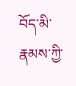བོད་མི་རྣམས་ཀྱི་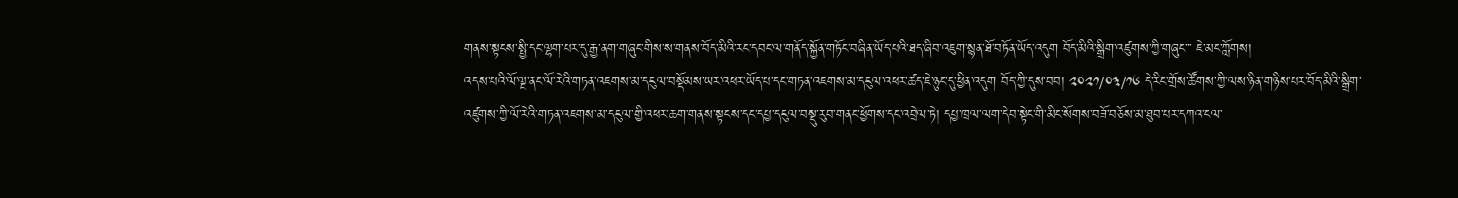གནས་སྟངས་སྤྱི་དང་ལྷག་པར་དུ་རྒྱ་ནག་གཞུང་གིས་ས་གནས་བོད་མིའི་རང་དབང་ལ་གནོད་སྐྱོན་གཏོང་བཞིན་ཡོད་པའི་ཐད་ཞིབ་འཇུག་སྙན་ཐོ་བཏོན་ཡོད་འདུག བོད་མིའི་སྒྲིག་འཛུགས་ཀྱི་གཞུང་་་ ཇེ་མང་ཀློགས།
འདས་པའི་ལོ་ལྔ་ནང་ལོ་རེའི་གཏན་འཇགས་མ་དངུལ་བསྡོམས་ཡར་འཕར་ཡོད་པ་དང་གཏན་འཇགས་མ་དངུལ་འཕར་ཚད་ཇེ་ཉུང་དུ་ཕྱིན་འདུག བོད་ཀྱི་དུས་བབ། ༢༠༢༡/༠༣/༡༦ དེ་རིང་གྲོས་ཚོགས་ཀྱི་ལས་ཉིན་གཉིས་པར་བོད་མིའི་སྒྲིག་འཛུགས་ཀྱི་ལོ་རེའི་གཏན་འཇགས་མ་དངུལ་གྱི་འཕར་ཆག་གནས་སྟངས་དང་དཔྱ་དངུལ་བསྡུ་རུབ་གནང་ཕྱོགས་དང་འབྲེལ་ཏེ། དཔྱ་ཁྲལ་ལག་དེབ་སྟེང་གི་མིང་སོགས་བཟོ་བཅོས་མ་ཐུབ་པར་དཀའ་ངལ་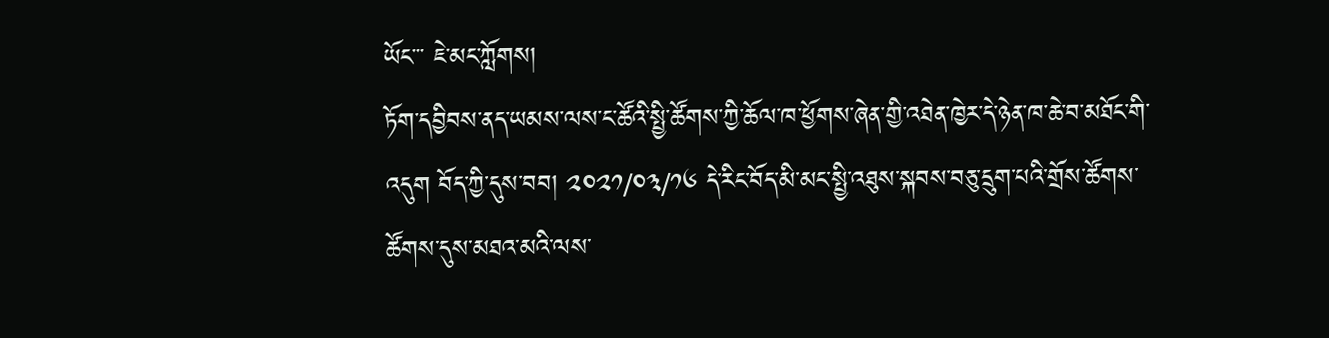ཡོང་་་ ཇེ་མང་ཀློགས།
ཏོག་དབྱིབས་ནད་ཡམས་ལས་ང་ཚོའི་སྤྱི་ཚོགས་ཀྱི་ཆོལ་ཁ་ཕྱོགས་ཞེན་གྱི་འཐེན་ཁྱེར་དེ་ཉེན་ཁ་ཆེ་བ་མཐོང་གི་འདུག བོད་ཀྱི་དུས་བབ། ༢༠༢༡/༠༣/༡༦ དེ་རིང་བོད་མི་མང་སྤྱི་འཐུས་སྐབས་བཅུ་དྲུག་པའི་གྲོས་ཚོགས་ཚོགས་དུས་མཐའ་མའི་ལས་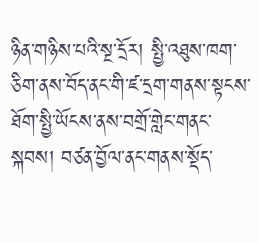ཉིན་གཉིས་པའི་སྔ་དྲོར། སྤྱི་འཐུས་ཁག་ཅིག་ནས་བོད་ནང་གི་ཛ་དྲག་གནས་སྟངས་ཐོག་སྤྱི་ཡོངས་ནས་བགྲོ་གླེང་གནང་སྐབས། བཙན་བྱོལ་ནང་གནས་སྡོད་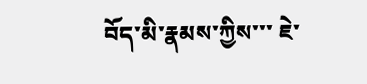བོད་མི་རྣམས་ཀྱིས་་་ ཇེ་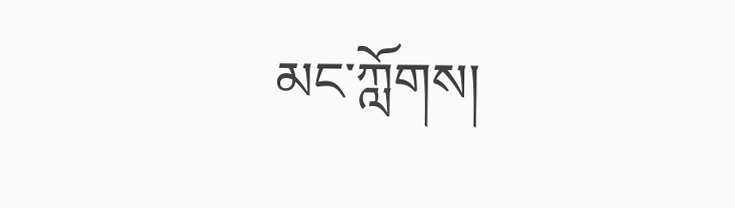མང་ཀློགས།